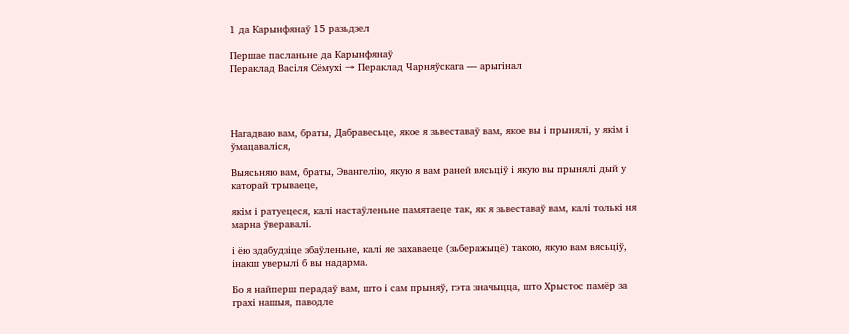1 да Карынфянаў 15 разьдзел

Першае пасланьне да Карынфянаў
Пераклад Васіля Сёмухі → Пераклад Чарняўскага — арыгінал




Нагадваю вам, браты, Дабравесьце, якое я зьвеставаў вам, якое вы і прынялі, у якім і ўмацаваліся,

Выясьняю вам, браты, Эвангелію, якую я вам раней вясьціў і якую вы прынялі дый у каторай трываеце,

якім і ратуецеся, калі настаўленьне памятаеце так, як я зьвеставаў вам, калі толькі ня марна ўверавалі.

і ёю здабудзіце збаўленьне, калі яе захаваеце (зьберажыцё) такою, якую вам вясьціў, інакш уверылі б вы надарма.

Бо я найперш перадаў вам, што і сам прыняў, гэта значыцца, што Хрыстос памёр за грахі нашыя, паводле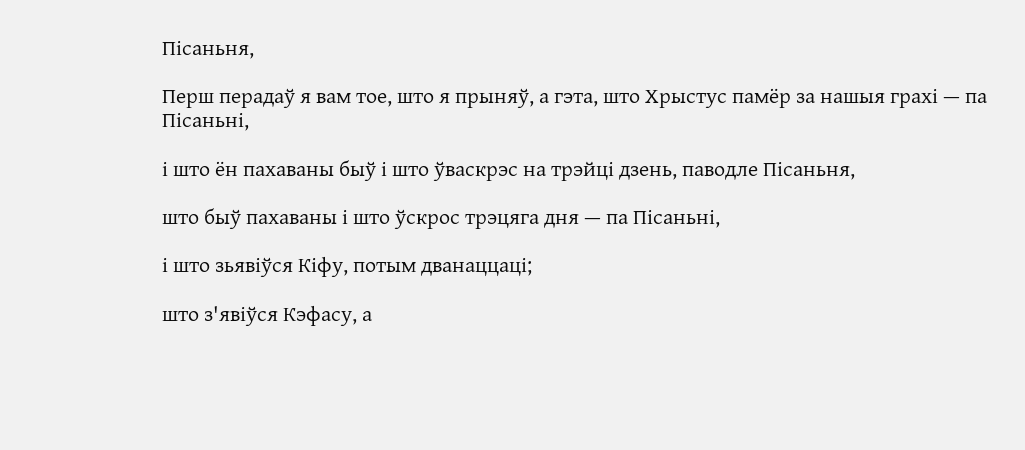Пісаньня,

Перш перадаў я вам тое, што я прыняў, а гэта, што Хрыстус памёр за нашыя грахі — па Пісаньні,

і што ён пахаваны быў і што ўваскрэс на трэйці дзень, паводле Пісаньня,

што быў пахаваны і што ўскрос трэцяга дня — па Пісаньні,

і што зьявіўся Кіфу, потым дванаццаці;

што з'явіўся Кэфасу, а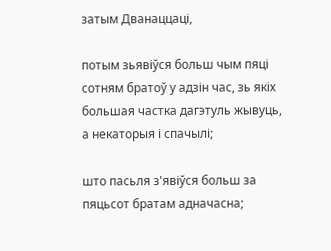затым Дванаццаці,

потым зьявіўся больш чым пяці сотням братоў у адзін час, зь якіх большая частка дагэтуль жывуць, а некаторыя і спачылі;

што пасьля з'явіўся больш за пяцьсот братам адначасна;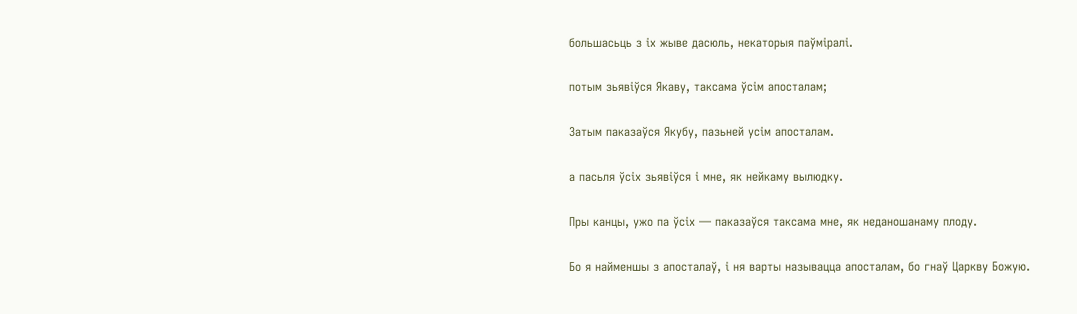большасьць з іх жыве дасюль, некаторыя паўміралі.

потым зьявіўся Якаву, таксама ўсім апосталам;

Затым паказаўся Якубу, пазьней усім апосталам.

а пасьля ўсіх зьявіўся і мне, як нейкаму вылюдку.

Пры канцы, ужо па ўсіх — паказаўся таксама мне, як неданошанаму плоду.

Бо я найменшы з апосталаў, і ня варты называцца апосталам, бо гнаў Царкву Божую.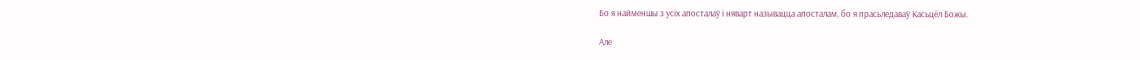Бо я найменшы з усіх апосталаў і няварт называцца апосталам, бо я прасьледаваў Касьцёл Божы.

Але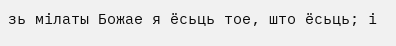зь мілаты Божае я ёсьць тое, што ёсьць; і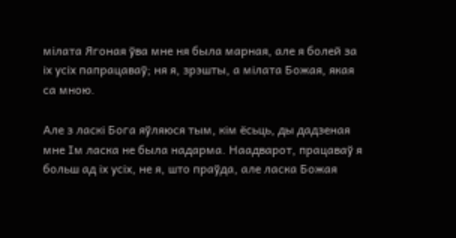мілата Ягоная ўва мне ня была марная, але я болей за іх усіх папрацаваў; ня я, зрэшты, а мілата Божая, якая са мною.

Але з ласкі Бога яўляюся тым, кім ёсьць, ды дадзеная мне Ім ласка не была надарма. Наадварот, працаваў я больш ад іх усіх, не я, што праўда, але ласка Божая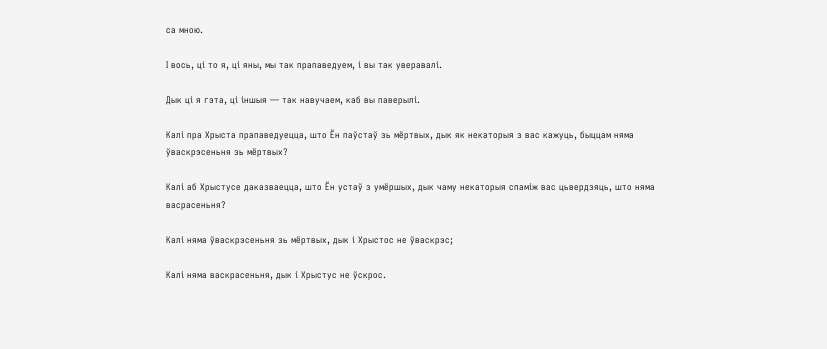са мною.

І вось, ці то я, ці яны, мы так прапаведуем, і вы так уверавалі.

Дык ці я гэта, ці іншыя — так навучаем, каб вы паверылі.

Калі пра Хрыста прапаведуецца, што Ён паўстаў зь мёртвых, дык як некаторыя з вас кажуць, быццам няма ўваскрэсеньня зь мёртвых?

Калі аб Хрыстусе даказваецца, што Ён устаў з умёршых, дык чаму некаторыя спаміж вас цьвердзяць, што няма васрасеньня?

Калі няма ўваскрэсеньня зь мёртвых, дык і Хрыстос не ўваскрэс;

Калі няма васкрасеньня, дык і Хрыстус не ўскрос.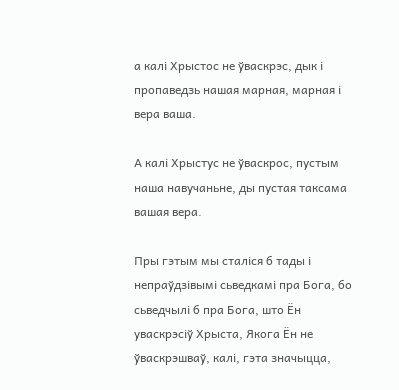а калі Хрыстос не ўваскрэс, дык і пропаведзь нашая марная, марная і вера ваша.

А калі Хрыстус не ўваскрос, пустым наша навучаньне, ды пустая таксама вашая вера.

Пры гэтым мы сталіся б тады і непраўдзівымі сьведкамі пра Бога, бо сьведчылі б пра Бога, што Ён уваскрэсіў Хрыста, Якога Ён не ўваскрэшваў, калі, гэта значыцца,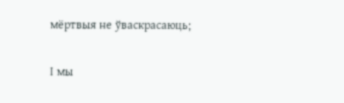мёртвыя не ўваскрасаюць;

І мы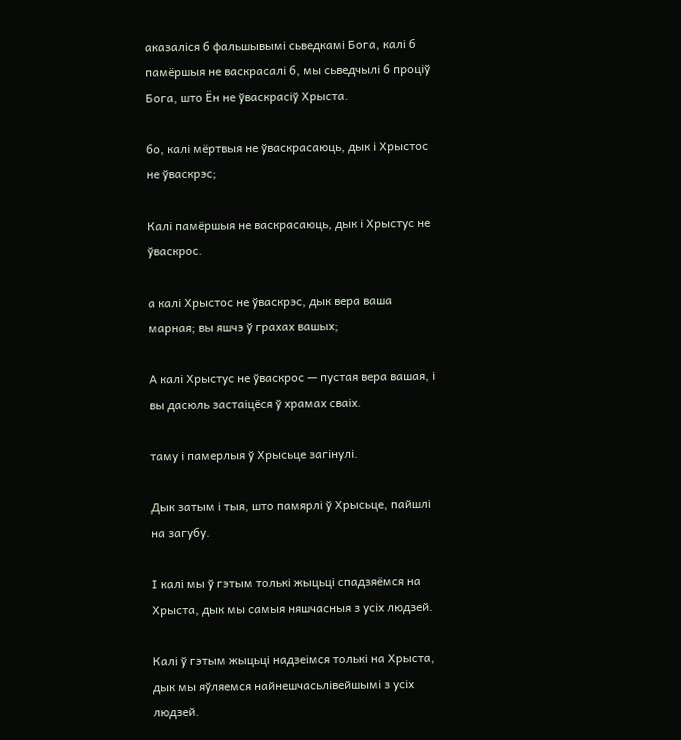аказаліся б фальшывымі сьведкамі Бога, калі б памёршыя не васкрасалі б, мы сьведчылі б проціў Бога, што Ён не ўваскрасіў Хрыста.

бо, калі мёртвыя не ўваскрасаюць, дык і Хрыстос не ўваскрэс;

Калі памёршыя не васкрасаюць, дык і Хрыстус не ўваскрос.

а калі Хрыстос не ўваскрэс, дык вера ваша марная; вы яшчэ ў грахах вашых;

А калі Хрыстус не ўваскрос — пустая вера вашая, і вы дасюль застаіцёся ў храмах сваіх.

таму і памерлыя ў Хрысьце загінулі.

Дык затым і тыя, што памярлі ў Хрысьце, пайшлі на загубу.

І калі мы ў гэтым толькі жыцьці спадзяёмся на Хрыста, дык мы самыя няшчасныя з усіх людзей.

Калі ў гэтым жыцьці надзеімся толькі на Хрыста, дык мы яўляемся найнешчасьлівейшымі з усіх людзей.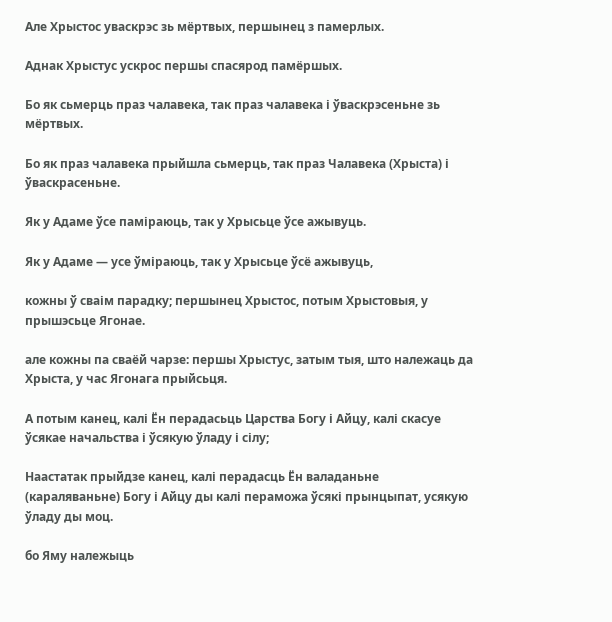Але Хрыстос уваскрэс зь мёртвых, першынец з памерлых.

Аднак Хрыстус ускрос першы спасярод памёршых.

Бо як сьмерць праз чалавека, так праз чалавека і ўваскрэсеньне зь мёртвых.

Бо як праз чалавека прыйшла сьмерць, так праз Чалавека (Хрыста) і ўваскрасеньне.

Як у Адаме ўсе паміраюць, так у Хрысьце ўсе ажывуць.

Як у Адаме — усе ўміраюць, так у Хрысьце ўсё ажывуць,

кожны ў сваім парадку; першынец Хрыстос, потым Хрыстовыя, у прышэсьце Ягонае.

але кожны па сваёй чарзе: першы Хрыстус, затым тыя, што належаць да Хрыста, у час Ягонага прыйсьця.

А потым канец, калі Ён перадасьць Царства Богу і Айцу, калі скасуе ўсякае начальства і ўсякую ўладу і сілу;

Наастатак прыйдзе канец, калі перадасць Ён валаданьне (караляваньне) Богу і Айцу ды калі пераможа ўсякі прынцыпат, усякую ўладу ды моц.

бо Яму належыць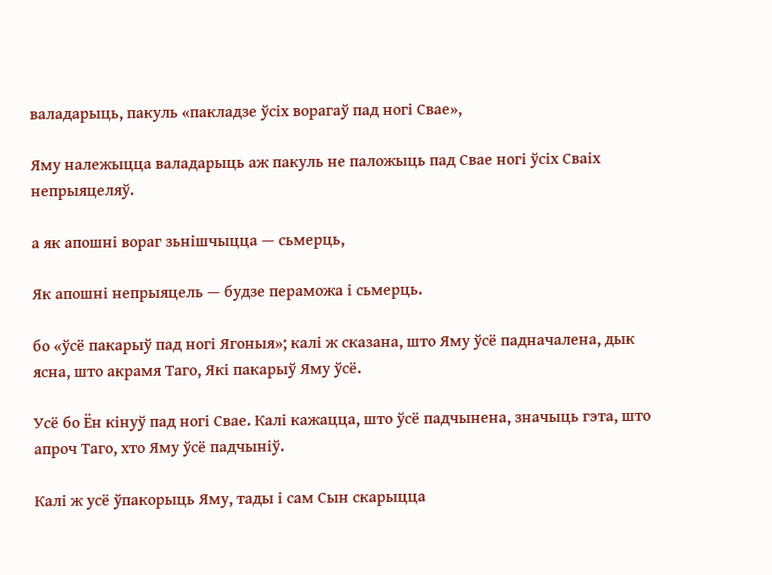валадарыць, пакуль «пакладзе ўсіх ворагаў пад ногі Свае»,

Яму належыцца валадарыць аж пакуль не паложыць пад Свае ногі ўсіх Сваіх непрыяцеляў.

а як апошні вораг зьнішчыцца — сьмерць,

Як апошні непрыяцель — будзе пераможа і сьмерць.

бо «ўсё пакарыў пад ногі Ягоныя»; калі ж сказана, што Яму ўсё падначалена, дык ясна, што акрамя Таго, Які пакарыў Яму ўсё.

Усё бо Ён кінуў пад ногі Свае. Калі кажацца, што ўсё падчынена, значыць гэта, што апроч Таго, хто Яму ўсё падчыніў.

Калі ж усё ўпакорыць Яму, тады і сам Сын скарыцца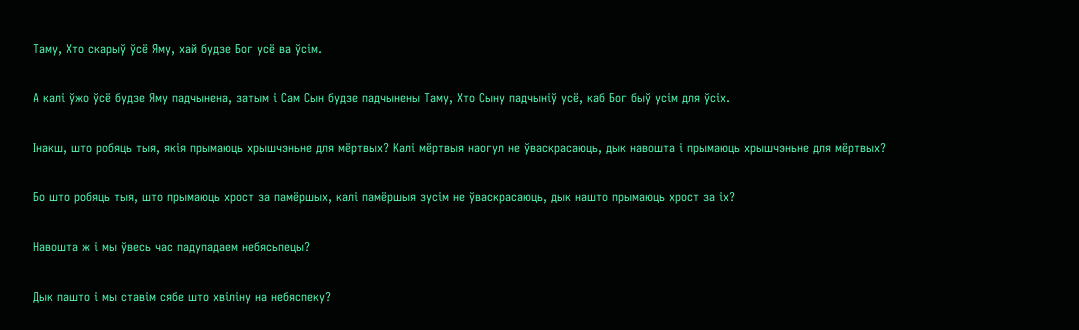Таму, Хто скарыў ўсё Яму, хай будзе Бог усё ва ўсім.

А калі ўжо ўсё будзе Яму падчынена, затым і Сам Сын будзе падчынены Таму, Хто Сыну падчыніў усё, каб Бог быў усім для ўсіх.

Інакш, што робяць тыя, якія прымаюць хрышчэньне для мёртвых? Калі мёртвыя наогул не ўваскрасаюць, дык навошта і прымаюць хрышчэньне для мёртвых?

Бо што робяць тыя, што прымаюць хрост за памёршых, калі памёршыя зусім не ўваскрасаюць, дык нашто прымаюць хрост за іх?

Навошта ж і мы ўвесь час падупадаем небясьпецы?

Дык пашто і мы ставім сябе што хвіліну на небяспеку?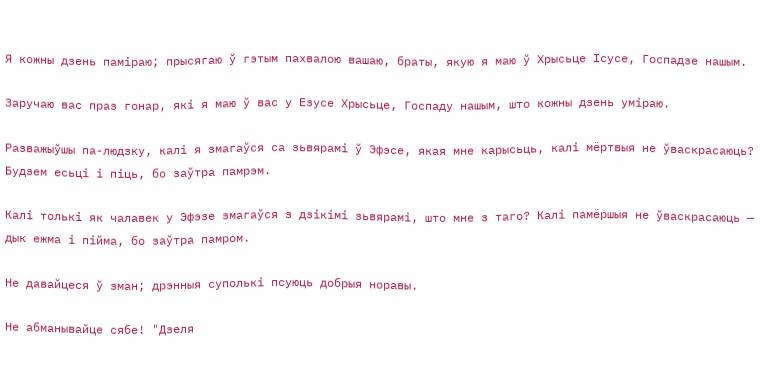Я кожны дзень паміраю; прысягаю ў гэтым пахвалою вашаю, браты, якую я маю ў Хрысьце Ісусе, Госпадзе нашым.

Заручаю вас праз гонар, які я маю ў вас у Езусе Хрысьце, Госпаду нашым, што кожны дзень уміраю.

Разважыўшы па-людзку, калі я змагаўся са зьвярамі ў Эфэсе, якая мне карысьць, калі мёртвыя не ўваскрасаюць? Будзем есьці і піць, бо заўтра памрэм.

Калі толькі як чалавек у Эфэзе змагаўся з дзікімі зьвярамі, што мне з таго? Калі памёршыя не ўваскрасаюць — дык ежма і пійма, бо заўтра памром.

Не давайцеся ў зман; дрэнныя суполькі псуюць добрыя норавы.

Не абманывайце сябе! "Дзеля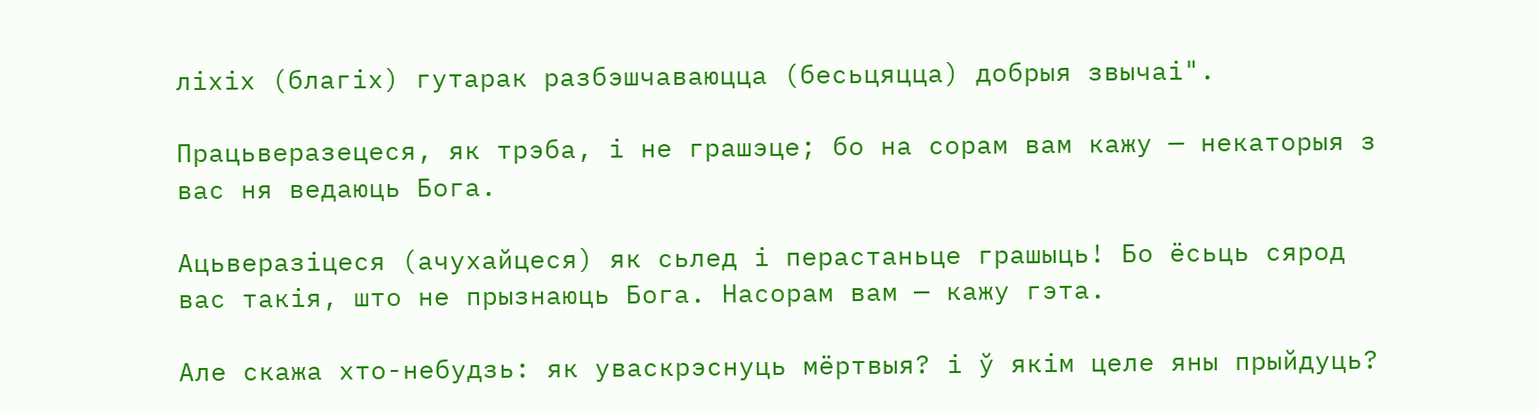ліхіх (благіх) гутарак разбэшчаваюцца (бесьцяцца) добрыя звычаі".

Працьверазецеся, як трэба, і не грашэце; бо на сорам вам кажу — некаторыя з вас ня ведаюць Бога.

Ацьверазіцеся (ачухайцеся) як сьлед і перастаньце грашыць! Бо ёсьць сярод вас такія, што не прызнаюць Бога. Насорам вам — кажу гэта.

Але скажа хто-небудзь: як уваскрэснуць мёртвыя? і ў якім целе яны прыйдуць?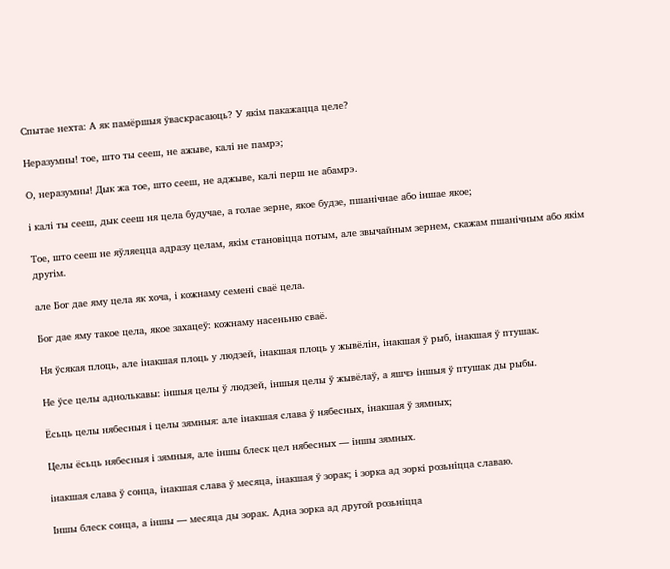Спытае нехта: А як памёршыя ўваскрасаюць? У якім пакажацца целе?

Неразумны! тое, што ты сееш, не ажыве, калі не памрэ;

О, неразумны! Дык жа тое, што сееш, не аджыве, калі перш не абамрэ.

і калі ты сееш, дык сееш ня цела будучае, а голае зерне, якое будзе, пшанічнае або іншае якое;

Тое, што сееш не яўляецца адразу целам, якім становіцца потым, але звычайным зернем, скажам пшанічным або якім другім.

але Бог дае яму цела як хоча, і кожнаму семені сваё цела.

Бог дае яму такое цела, якое захацеў: кожнаму насеньню сваё.

Ня ўсякая плоць, але інакшая плоць у людзей, інакшая плоць у жывёлін, інакшая ў рыб, інакшая ў птушак.

Не ўсе целы аднолькавы: іншыя целы ў людзей, іншыя целы ў жывёлаў, а яшчэ іншыя ў птушак ды рыбы.

Ёсьць целы нябесныя і целы зямныя: але інакшая слава ў нябесных, інакшая ў зямных;

Целы ёсьць нябесныя і зямныя, але іншы блеск цел нябесных — іншы зямных.

інакшая слава ў сонца, інакшая слава ў месяца, інакшая ў зорак; і зорка ад зоркі розьніцца славаю.

Іншы блеск сонца, а іншы — месяца ды зорак. Адна зорка ад другой розьніцца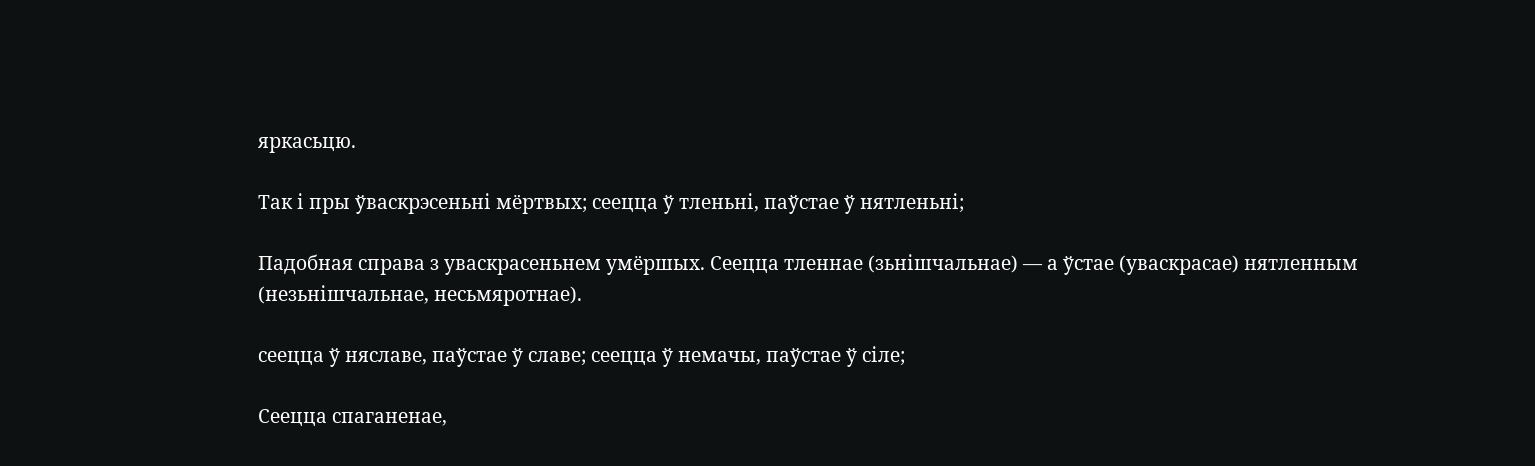яркасьцю.

Так і пры ўваскрэсеньні мёртвых; сеецца ў тленьні, паўстае ў нятленьні;

Падобная справа з уваскрасеньнем умёршых. Сеецца тленнае (зьнішчальнае) — а ўстае (уваскрасае) нятленным (незьнішчальнае, несьмяротнае).

сеецца ў няславе, паўстае ў славе; сеецца ў немачы, паўстае ў сіле;

Сеецца спаганенае,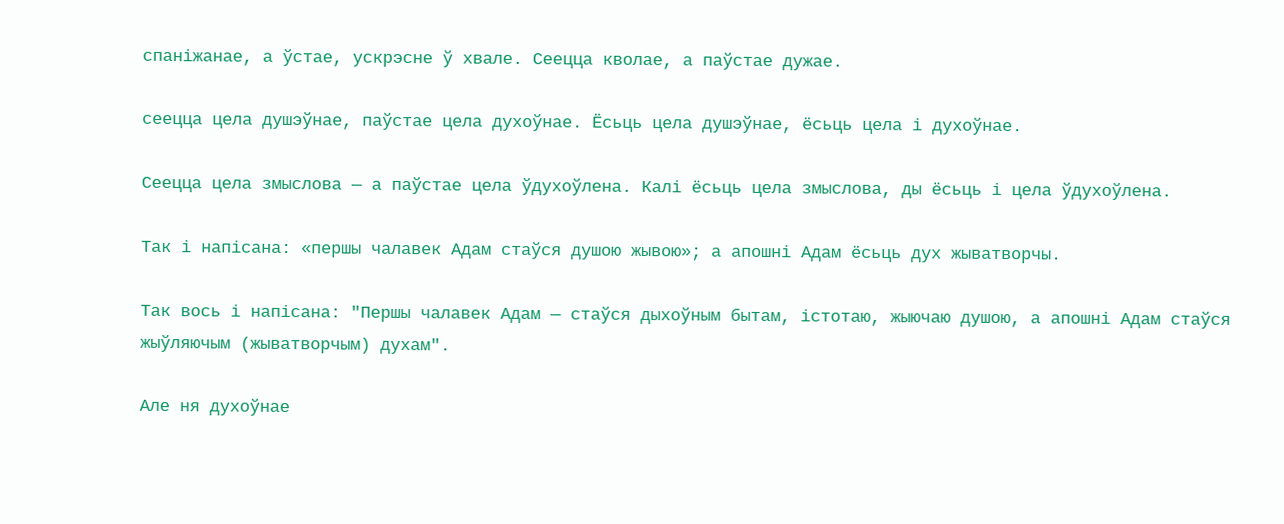спаніжанае, а ўстае, ускрэсне ў хвале. Сеецца кволае, а паўстае дужае.

сеецца цела душэўнае, паўстае цела духоўнае. Ёсьць цела душэўнае, ёсьць цела і духоўнае.

Сеецца цела змыслова — а паўстае цела ўдухоўлена. Калі ёсьць цела змыслова, ды ёсьць і цела ўдухоўлена.

Так і напісана: «першы чалавек Адам стаўся душою жывою»; а апошні Адам ёсьць дух жыватворчы.

Так вось і напісана: "Першы чалавек Адам — стаўся дыхоўным бытам, істотаю, жыючаю душою, а апошні Адам стаўся жыўляючым (жыватворчым) духам".

Але ня духоўнае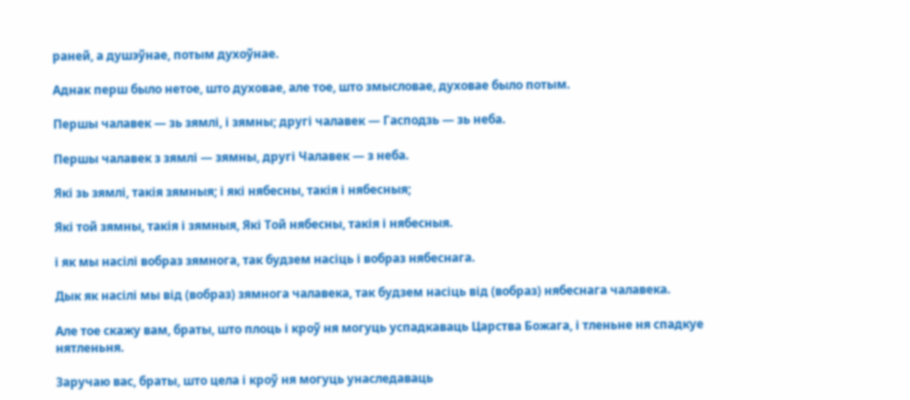раней, а душэўнае, потым духоўнае.

Аднак перш было нетое, што духовае, але тое, што змысловае, духовае было потым.

Першы чалавек — зь зямлі, і зямны; другі чалавек — Гасподзь — зь неба.

Першы чалавек з зямлі — зямны, другі Чалавек — з неба.

Які зь зямлі, такія зямныя; і які нябесны, такія і нябесныя;

Які той зямны, такія і зямныя, Які Той нябесны, такія і нябесныя.

і як мы насілі вобраз зямнога, так будзем насіць і вобраз нябеснага.

Дык як насілі мы від (вобраз) зямнога чалавека, так будзем насіць від (вобраз) нябеснага чалавека.

Але тое скажу вам, браты, што плоць і кроў ня могуць успадкаваць Царства Божага, і тленьне ня спадкуе нятленьня.

Заручаю вас, браты, што цела і кроў ня могуць унаследаваць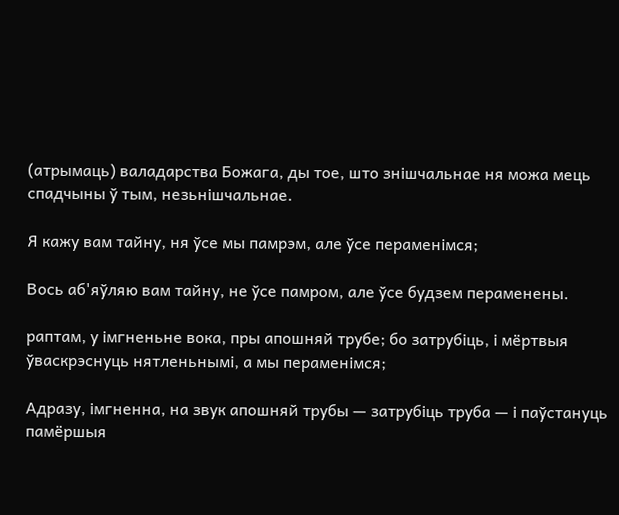(атрымаць) валадарства Божага, ды тое, што знішчальнае ня можа мець спадчыны ў тым, незьнішчальнае.

Я кажу вам тайну, ня ўсе мы памрэм, але ўсе пераменімся;

Вось аб'яўляю вам тайну, не ўсе памром, але ўсе будзем пераменены.

раптам, у імгненьне вока, пры апошняй трубе; бо затрубіць, і мёртвыя ўваскрэснуць нятленьнымі, а мы пераменімся;

Адразу, імгненна, на звук апошняй трубы — затрубіць труба — і паўстануць памёршыя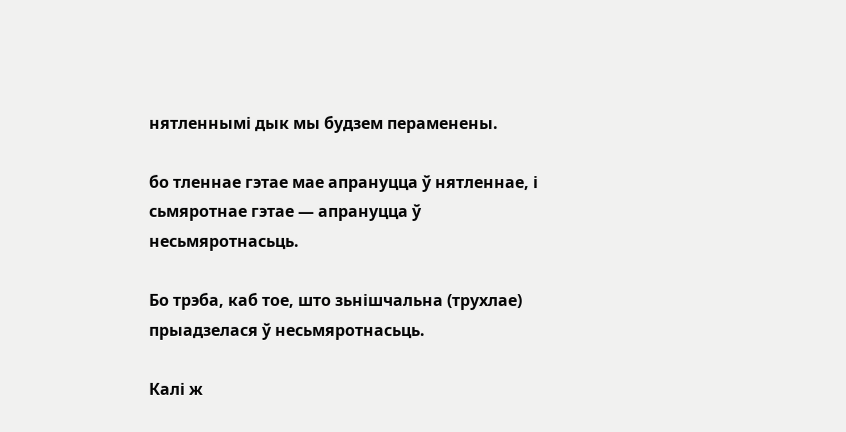нятленнымі дык мы будзем пераменены.

бо тленнае гэтае мае апрануцца ў нятленнае, і сьмяротнае гэтае — апрануцца ў несьмяротнасьць.

Бо трэба, каб тое, што зьнішчальна (трухлае) прыадзелася ў несьмяротнасьць.

Калі ж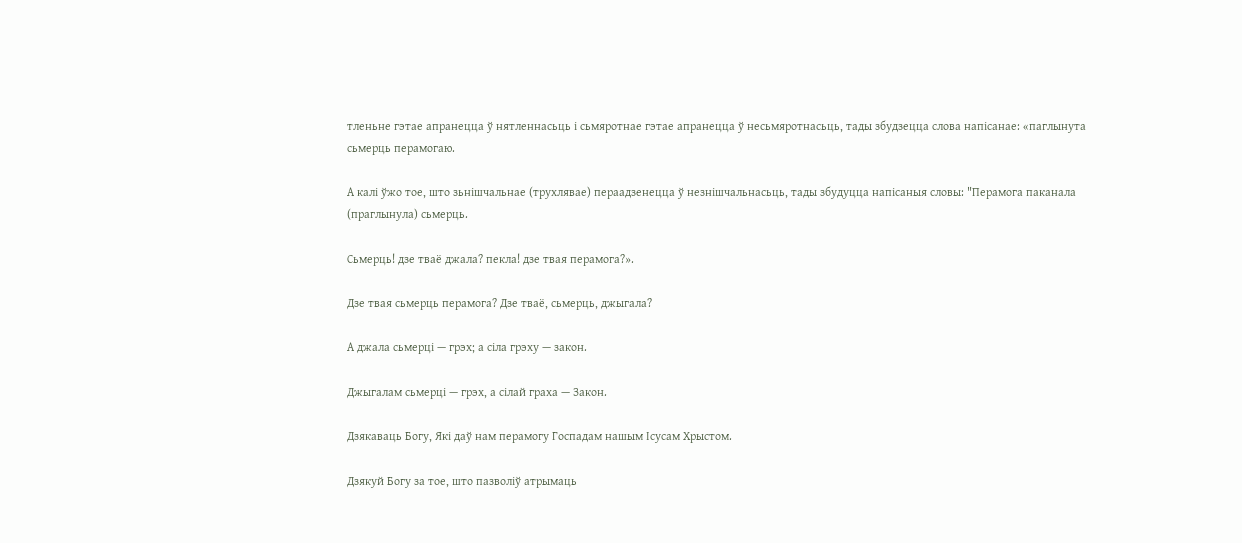тленьне гэтае апранецца ў нятленнасьць і сьмяротнае гэтае апранецца ў несьмяротнасьць, тады збудзецца слова напісанае: «паглынута сьмерць перамогаю.

А калі ўжо тое, што зьнішчальнае (трухлявае) пераадзенецца ў незнішчальнасьць, тады збудуцца напісаныя словы: "Перамога паканала (праглынула) сьмерць.

Сьмерць! дзе тваё джала? пекла! дзе твая перамога?».

Дзе твая сьмерць перамога? Дзе тваё, сьмерць, джыгала?

А джала сьмерці — грэх; а сіла грэху — закон.

Джыгалам сьмерці — грэх, а сілай граха — Закон.

Дзякаваць Богу, Які даў нам перамогу Госпадам нашым Ісусам Хрыстом.

Дзякуй Богу за тое, што пазволіў атрымаць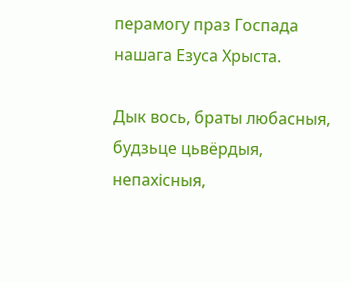перамогу праз Госпада нашага Езуса Хрыста.

Дык вось, браты любасныя, будзьце цьвёрдыя, непахісныя,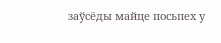заўсёды майце посьпех у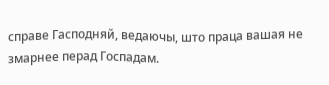справе Гасподняй, ведаючы, што праца вашая не змарнее перад Госпадам.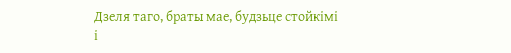Дзеля таго, браты мае, будзьце стойкімі і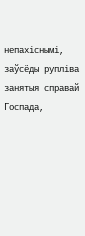непахіснымі, заўсёды рупліва занятыя справай Госпада,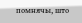помнячы, што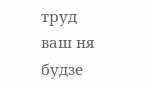труд ваш ня будзе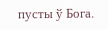пусты ў Бога.